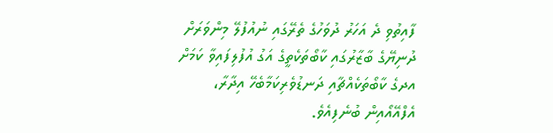ފާއިތުވި ދެ އަހަރު ދުވަހުގެ ތެރޭގައި ނުއުފުލޭ މިންވަރަށް ދުނިޔޭގެ ބާޒާރުގައި ކާބޯތަކެތީގެ އަގު އުފުލިފައިވާ ކަމަށް އދގެ ކާބޯތަކެއްޗާއި ދަނޑުވެރިކަމާބެހޭ އިދާރާ، އެފްއޭއޯއިން ބުނެފިއެވެ.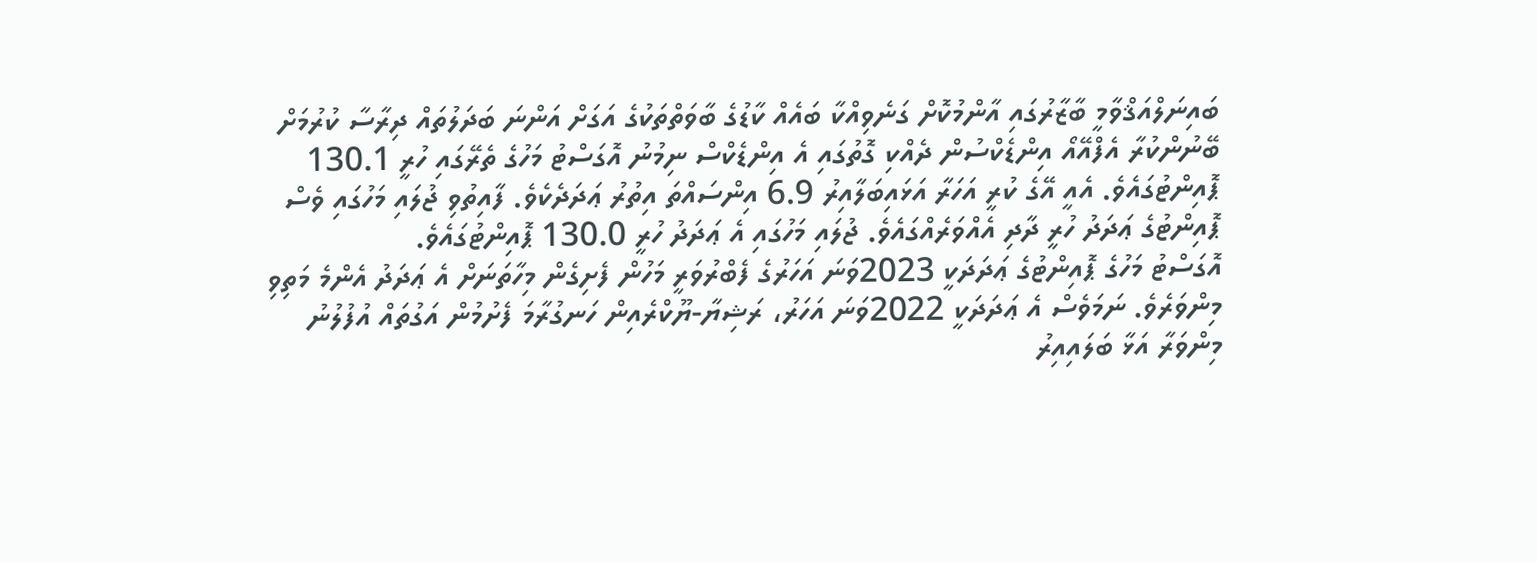ބައިނަލްއަޤްވާމީ ބާޒާރުގައި އާންމުކޮށް ގަނެވިއްކާ ބައެއް ކާޑުގެ ބާވަތްތަކުގެ އަގަށް އަންނަ ބަދަލުތައް ދިރާސާ ކުރުމަށް ބޭނުންކުރާ އެފްއޭއޯ އިންޑެކްސުން ދެއްކި ގޮތުގައި އެ އިންޑެކްސް ނިމުނު އޮގަސްޓު މަހުގެ ތެރޭގައި ހުރީ 130.1 ޕޮއިންޓުގައެވެ. އެއީ އޭގެ ކުރީ އަހަރާ އަޅައިބަލާއިރު 6.9 އިންސައްތަ އިތުރު ޢަދަދެކެވެ. ފާއިތުވި ޖުލައި މަހުގައި ވެސް ޕޮއިންޓުގެ ޢަދަދު ހުރީ ދާދި އެއްވަރެއްގައެވެ. ޖުލައި މަހުގައި އެ ޢަދަދު ހުރީ 130.0 ޕޮއިންޓުގައެވެ.
އޮގަސްޓު މަހުގެ ޕޮއިންޓުގެ ޢަދަދަކީ 2023ވަނަ އަހަރުގެ ފެބްރުވަރީ މަހުން ފެށިގެން މިހާތަނަށް އެ ޢަދަދު އެންމެ މަތިވި މިންވަރެވެ. ނަމަވެސް އެ ޢަދަދަކީ 2022ވަނަ އަހަރު، ރަޝިޔާ-ޔޫކްރެއިން ހަނގުރާމަ ފެށުމުން އަގުތައް އުފުލުނު މިންވަރާ އަޅާ ބަލައިއިރު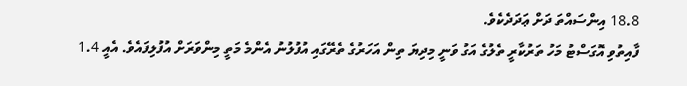18.8 އިންސައްތަ ދަށް ޢަދަދެކެވެ.
ފާއިތުވި އޮގަސްޓު މަހު ތަރުކާރީ ތެލުގެ އަގު ވަނީ މިދިޔަ ތިން އަހަރުގެ ތެރޭގައި އުފުލުނު އެންމެ މަތީ މިންވަރަށް އުފުލިފައެވެ. އެއީ 1.4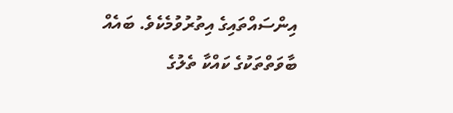އިންސައްތައިގެ އިތުރުވުމެކެވެ. ބައެއް ބާވަތްތަކުގެ ކައްކާ ތެލުގެ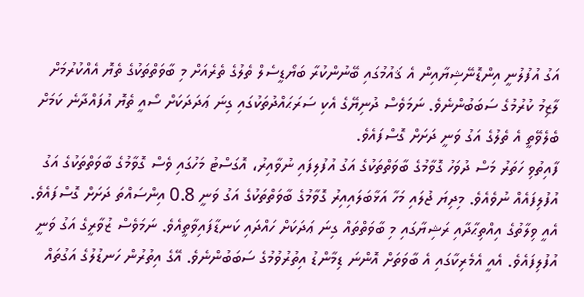އަގު އުފުލުނީ އިންޑޮނޭޝިޔާއިން އެ ޤައުމުގައި ބޭނުންކުރާ ބަޔޯޑީސެލް ތެލުގެ ތެރެއަށް މި ބާވަތްތަކުގެ ތެޔޮ އެއްކުރުމަށް ލާޒިމު ކުރުމުގެ ސަބަބުންނެވެ. ނަމަވެސް ދުނިޔޭގެ އެކި ސަރަޙައްދުތަކުގައި ގިނަ ޢަދަދަކަށް ސޯއީ ތެޔޮ އުފައްދާނެ ކަމަށް ބެލެވޭތީ އެ ތެލުގެ އަގު ވަނީ ދަށަށް ގޮސްފައެވެ.
ފާއިތުވި ހަތަރު މަސް ދުވަހު ގޮވާމުގެ ބާވަތްތަކުގެ އަގު އުފުލިފައި ނުވާއިރު، އޮގަސްޓު މަހުގައި ވެސް ގޮވާމުގެ ބާވަތްތަކުގެ އަގު އުފުލިފައެއް ނުވެއެވެ. މިދިޔަ ޖުލައި މަހާ އަޅާބަލައިއިރު ގޮވާމުގެ ބާވަތްތަކުގެ އަގު ވަނީ 0.8 އިންސައްތަ ދަށަށް ގޮސްފައެވެ. އެއީ ވިލާތުގެ އިއްތިޙާދާއި ރަޝިޔާގައި މި ބާވަތްތައް ގިނަ ޢަދަކަށް ހައްދައި ކަނޑާފައިވާތީއެވެ. ނަމަވެސް ޒުވާރީގެ އަގު ވަނީ އުފުލިފައެވެ. އެއީ އެމެރިކާގައި އެ ބާވަތަށް އޮންނަ ޑިމާންޑު އިތުރުވުމުގެ ސަބަބުންނެވެ. އޭގެ އިތުރުން ހަނޑުލުގެ އަގުތައް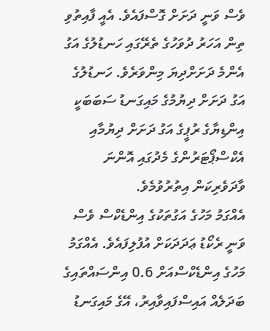ވެސް ވަނީ ދަށަށް ގޮސްފައެވެ. އެއީ ފާއިތުވި ތިން އަހަރު ދުވަހުގެ ތެރޭގައި ހަނޑުލުގެ އަގު އެންމެ ދަށަށްދިޔަ މިންވަރެވެ. ހަނޑުލުގެ އަގު ދަށަށް ދިޔުމުގެ މައިގަނޑު ސަބަބަކީ އިންޑިޔާގެ ރުޕީގެ އަގު ދަށަށް ދިޔުމާއި އެކްސްޕޯޓަރުންގެ މެދުގައި އޮންނަ ވާދަވެރިކަން އިތުރުވުމެވެ.
އެއްގަމު މަހުގެ އަގުތަކުގެ އިންޑެކްސް ވެސް ވަނީ ރެކޯޑު ޢަދަދަކަށް އުފުލިފައެވެ. އެއްގަމު މަހުގެ އިންޑެކްސްއަށް 0.6 އިންސައްތައިގެ ބަދަލެއް އައިސްފައިވާއިރު، އޭގެ މައިގަނޑު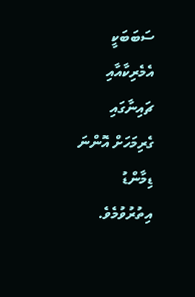ސަބަބަކީ އެމެރިކާއާއި ޗައިނާގައި ގެރިމަހަށް އޮންނަ ޑިމާންޑު އިތުރުވުމެވެ.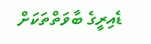ޑެއިރީގެ ބާވަތްތަކަށް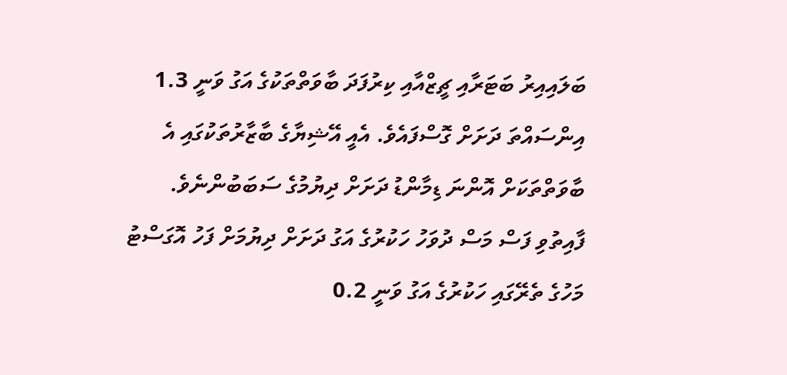ބަލައިއިރު ބަޓަރާއި ޗީޒްއާއި ކިރުފަދަ ބާވަތްތަކުގެ އަގު ވަނީ 1.3 އިންސައްތަ ދަށަށް ގޮސްފައެވެ. އެއީ އޭޝިޔާގެ ބާޒާރުތަކުގައި އެ ބާވަތްތަކަށް އޮންނަ ޑިމާންޑު ދަށަށް ދިޔުމުގެ ސަބަބުންނެވެ.
ފާއިތުވި ފަސް މަސް ދުވަހު ހަކުރުގެ އަގު ދަށަށް ދިޔުމަށް ފަހު އޮގަސްޓު މަހުގެ ތެރޭގައި ހަކުރުގެ އަގު ވަނީ 0.2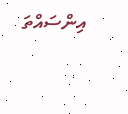އިންސައްތަ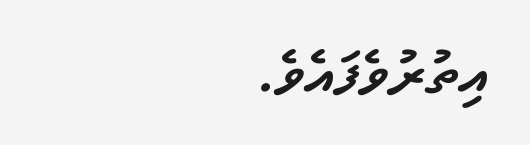އިތުރުވެފައެވެ.